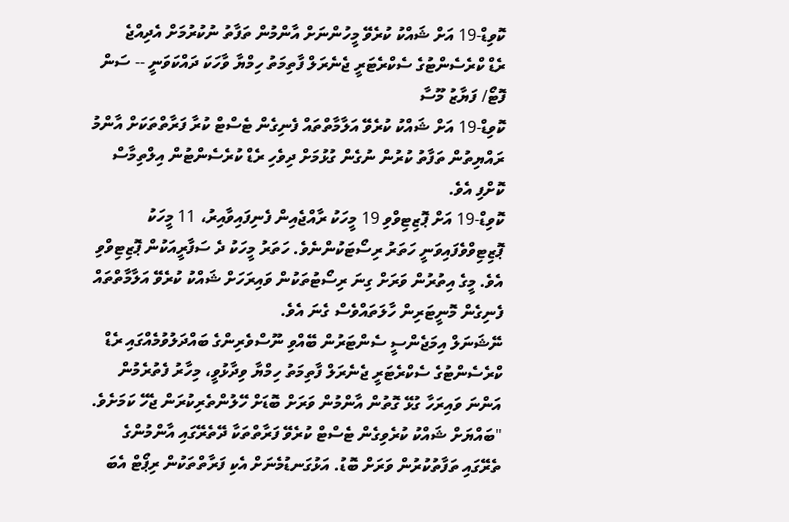ކޮވިޑް-19 އަށް ޝައްކު ކުރެވޭ މީހުންނަށް އާންމުން ތަފާތު ނުކުރުމަށް އެދިއްޖެ
ރެޑް ކްރެސެންޓުގެ ސެކްރެޓަރީ ޖެނެރަލް ފާތިމަތު ހިމްޔާ ވާހަކަ ދައްކަވަނީ -- ސަން ފޮޓޯ/ ފަޔާޒު މޫސާ
ކޮވިޑް-19 އަށް ޝައްކު ކުރެވޭ އަލާމާތްތައް ފެނިގެން ޓެސްޓް ކުރާ ފަރާތްތަކަށް އާންމު ރައްޔިތުން ތަފާތު ކުރުން ނުގެން ގުޅުމަށް ދިވެހި ރެޑް ކުރެސެންޓުން އިލްތިމާސް ކޮށްފި އެވެ.
ކޮވިޑް-19 އަށް ޕޮޒިޓިވްވި 19 މީހަކު ރާއްޖެއިން ފެނިފައިވާއިރު، 11 މީހަކު ޕޮޒިޓިވްވެފައިވަނީ ހަތަރު ރިސޯޓަކުންނެވެ. ހަތަރު މީހަކު ދެ ސަފާރީއަކުން ޕޮޒިޓިވްވި އެވެ. މީގެ އިތުރުން ވަރަށް ގިނަ ރިސޯޓުތަކުން ވައިރަހަށް ޝައްކު ކުރެވޭ އަލާމާތްތައް ފެނިގެން މޮނީޓަރިން ހާލަތައްވެސް ގެނަ އެވެ.
ނޭޝަނަލް އިމަޖެންސީ ސެންޓަރުން ބޭއްވި ނޫސްވެރިންގެ ބައްދަލުވުމެއްގައި ރެޑް ކްރެސެންޓުގެ ސެކްރެޓަރީ ޖެނެރަލް ފާތިމަތު ހިމްޔާ ވިދާޅުވީ، މިހާރު ފެތުރެމުން އަންނަ ވައިރަހާ ގުޅޭ ގޮތުން އާންމުން ވަރަށް ބޮޑަށް ހޭލުންތެރިކުރަން ޖެހޭ ކަމަށެވެ.
"ބައްޔަށް ޝައްކު ކުރެވިގެން ޓެސްޓް ކުރެވޭ ފަރާތްތަކާ ދޭތެރޭގައި އާންމުންގެ ތެރޭގައި ތަފާތުކުރުން ވަރަށް ބޮޑު. އަޅުގަނޑުމެނަށް އެކި ފަރާތްތަކުން ރިޕޯޓް އެބަ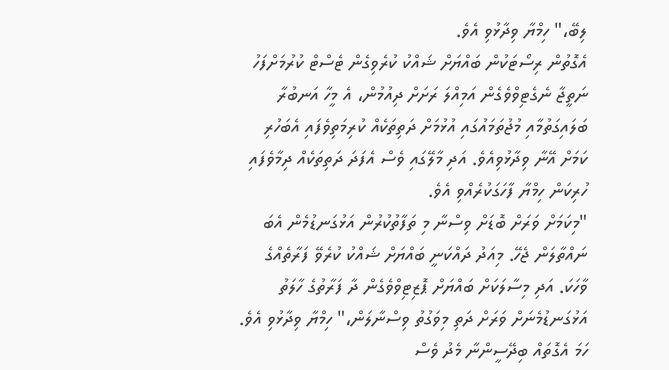ލިބޭ،" ހިމްޔާ ވިދާޅުވި އެވެ.
އެގޮތުން ރިސޯޓަކުން ބައްޔަށް ޝައްކު ކުރެވިގެން ޓެސްޓް ކުރުމަށްފަހު ނަތީޖާ ނެގެޓިވްވެގެން އަމިއްލަ ރަށަށް ދިއުމުން، އެ މީހާ އަނބުރާ ބަލައިގަތުމާއި މުޖުތަމައުގައި އުޅުމަށް ދަތިތަކެއް ކުރިމަތިވެފައި އެބަހުރި ކަމަށް އޭނާ ވިދާޅުވިއެވެ. އަދި މާލޭގައި ވެސް އެފަދަ ދަތިތަކެއް ދިމާވެފައި ހުރިކަން ހިމްޔާ ފާހަގަކުރެއްވި އެވެ.
"މިކަމަށް ވަރަށް ބޮޑަށް ވިސްނާ މި ތަފާތުކުރުން އަޅުގަނޑުމެން އެބަ ނައްތާލަން ޖެހޭ. މިއަދު ދައްކަނީ ބައްޔަށް ޝައްކު ކުރެވޭ ފަރާތެއްގެ ވާހަކަ. އަދި މިސާލަކަށް ބައްޔަށް ޕޮޒިޓިވްވެގެން ދާ ފަރާތުގެ ހާލަތު އަޅުގަނޑުމެނަށް ވަރަށް ދަތި މިވަގުތު ވިސްނާލަން،" ހިމްޔާ ވިދާޅުވި އެވެ.
ހަމަ އެގޮތައް ބިދޭސީންނާ މެދު ވެސް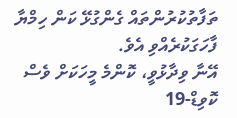ތަފާތުކުރުންތައް ގެންގުޅޭ ކަން ހިމްޔާ ފާހަގަކުރެއްވި އެވެ.
އޭނާ ވިދާޅުވީ، ކޮންމެ މީހަކަށް ވެސް ކޮވިޑް-19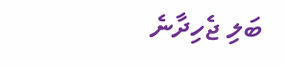ބަލި ޖެހިދާނެ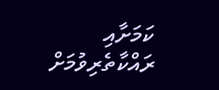ކަމަށާއި ރައްކާތެރިވުމަށް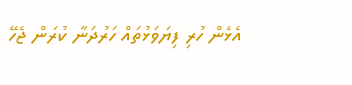އެޅެން ހުރި ފިޔަވަޅުތައް ހަރުދަނާ ކުރަން ޖެހޭ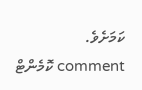ކަމަށެވެ.
comment ކޮމެންޓް